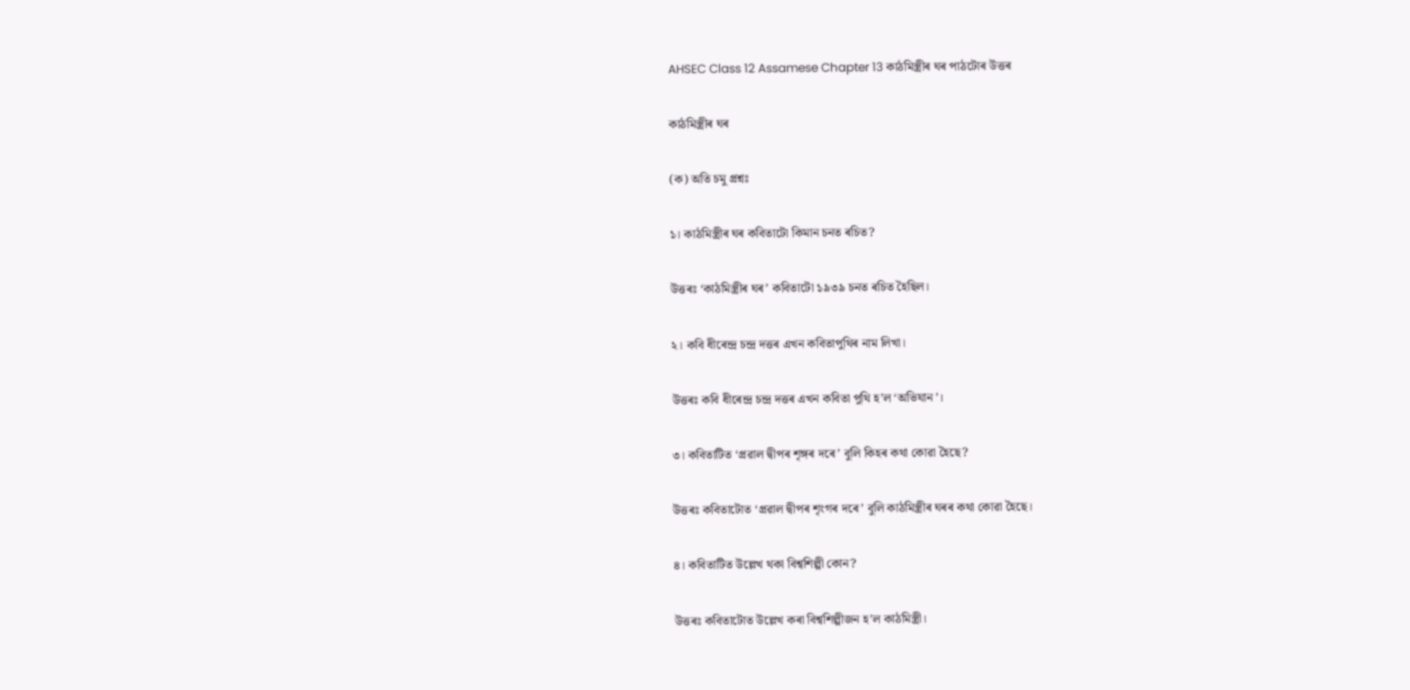AHSEC Class 12 Assamese Chapter 13 কাঠমিস্ত্ৰীৰ ঘৰ পাঠটোৰ উত্তৰ

কাঠমিস্ত্ৰীৰ ঘৰ

(ক) অতি চমু প্ৰশ্নঃ

১। কাঠমিস্ত্ৰীৰ ঘৰ কবিতাটো কিমান চনত ৰচিত?

উত্তৰঃ ‘কাঠমিস্ত্ৰীৰ ঘৰ’ কবিতাটো ১৯৩৯ চনত ৰচিত হৈছিল।

২। কবি ধীৰেন্দ্ৰ চন্দ্ৰ দত্তৰ এখন কবিতাপুথিৰ নাম লিখা।

উত্তৰঃ কবি ধীৰেন্দ্ৰ চন্দ্ৰ দত্তৰ এখন কবিতা পুথি হ’ল ‘অভিযান’।

৩। কবিতাটিত ‘প্ৰৱাল দ্বীপৰ শৃঙ্গৰ দৰে’ বুলি কিহৰ কথা কোৱা হৈছে?

উত্তৰঃ কবিতাটোত ‘প্রৱাল দ্বীপৰ শৃংগৰ দৰে’ বুলি কাঠমিস্ত্ৰীৰ ঘৰৰ কথা কোৱা হৈছে।

৪। কবিতাটিত উল্লেখ থকা বিশ্বশিল্পী কোন?

উত্তৰঃ কবিতাটোত উল্লেখ কৰা বিশ্বশিল্পীজন হ’ল কাঠমিস্ত্রী।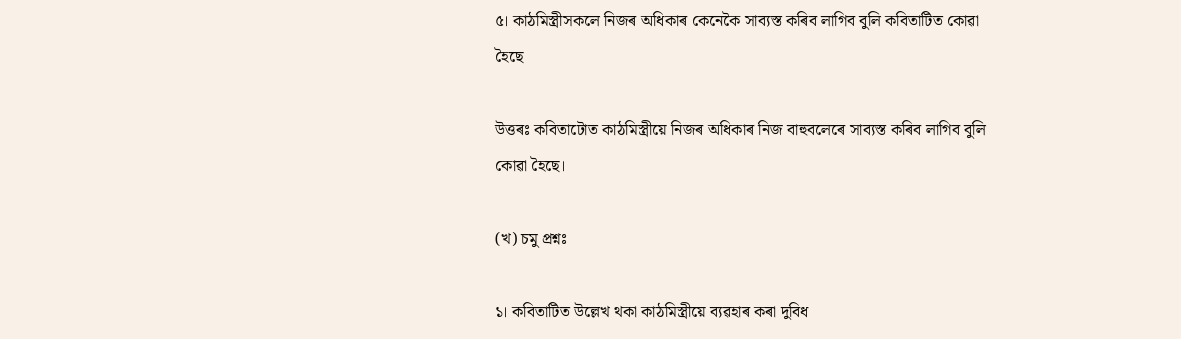৫। কাঠমিস্ত্ৰীসকলে নিজৰ অধিকাৰ কেনেকৈ সাব্যস্ত কৰিব লাগিব বুলি কবিতাটিত কোৱা হৈছে

উত্তৰঃ কবিতাটোত কাঠমিস্ত্ৰীয়ে নিজৰ অধিকাৰ নিজ বাহুবলেৰে সাব্যস্ত কৰিব লাগিব বুলি কোৱা হৈছে।

(খ) চমু প্ৰশ্নঃ

১। কবিতাটিত উল্লেখ থকা কাঠমিস্ত্ৰীয়ে ব্যৱহাৰ কৰা দুবিধ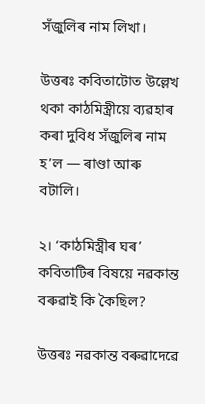সঁজুলিৰ নাম লিখা।

উত্তৰঃ কবিতাটোত উল্লেখ থকা কাঠমিস্ত্রীয়ে ব্যৱহাৰ কৰা দুবিধ সঁজুলিৰ নাম হ’ল — ৰাণ্ডা আৰু বটালি।

২। ‘কাঠমিস্ত্ৰীৰ ঘৰ’ কবিতাটিৰ বিষয়ে নৱকান্ত বৰুৱাই কি কৈছিল?

উত্তৰঃ নৱকান্ত বৰুৱাদেৱে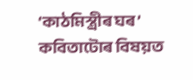‘কাঠমিস্ত্ৰীৰ ঘৰ’ কবিতাটোৰ বিষয়ত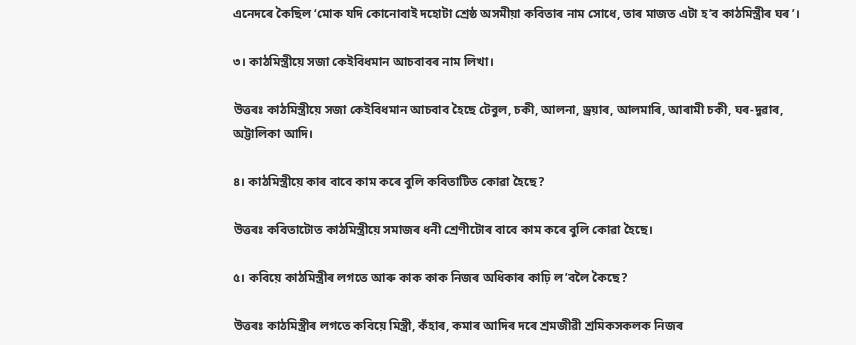এনেদৰে কৈছিল ‘মোক যদি কোনোবাই দহোটা শ্রেষ্ঠ অসমীয়া কবিতাৰ নাম সোধে, তাৰ মাজত এটা হ’ব কাঠমিস্ত্ৰীৰ ঘৰ’।

৩। কাঠমিস্ত্ৰীয়ে সজা কেইবিধমান আচবাবৰ নাম লিখা।

উত্তৰঃ কাঠমিস্ত্রীয়ে সজা কেইবিধমান আচবাব হৈছে টেবুল, চকী, আলনা, ড্ৰয়াৰ, আলমাৰি, আৰামী চকী, ঘৰ-দুৱাৰ, অট্টালিকা আদি।

৪। কাঠমিস্ত্ৰীয়ে কাৰ বাবে কাম কৰে বুলি কবিতাটিত কোৱা হৈছে?

উত্তৰঃ কবিতাটোত কাঠমিস্ত্রীয়ে সমাজৰ ধনী শ্ৰেণীটোৰ বাবে কাম কৰে বুলি কোৱা হৈছে।

৫। কবিয়ে কাঠমিস্ত্ৰীৰ লগতে আৰু কাক কাক নিজৰ অধিকাৰ কাঢ়ি ল’বলৈ কৈছে?

উত্তৰঃ কাঠমিস্ত্ৰীৰ লগতে কবিয়ে মিস্ত্রী, কঁহাৰ, কমাৰ আদিৰ দৰে শ্ৰমজীৱী শ্রমিকসকলক নিজৰ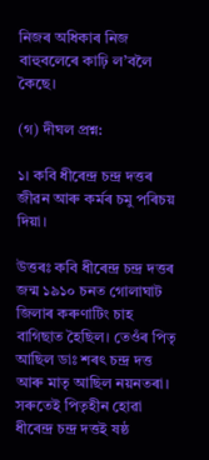নিজৰ অধিকাৰ নিজ বাহুবলেৰে কাঢ়ি ল’বলৈ কৈছে।

(গ) দীঘল প্ৰশ্ন:

১। কবি ধীৰেন্দ্ৰ চন্দ্ৰ দত্তৰ জীৱন আৰু কৰ্মৰ চমু পৰিচয় দিয়া।

উত্তৰঃ কবি ধীৰেন্দ্ৰ চন্দ্ৰ দত্তৰ জন্ম ১৯১০ চনত গোলাঘাট জিলাৰ কৰুণাটিং চাহ বাগিছাত হৈছিল। তেওঁৰ পিতৃ আছিল ডাঃ শৰৎ চন্দ্ৰ দত্ত আৰু মাতৃ আছিল নয়নতৰা। সৰুতেই পিতৃহীন হোৱা ধীৰেন্দ্ৰ চন্দ্ৰ দত্তই ষষ্ঠ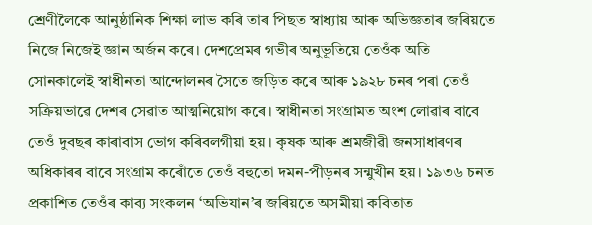শ্ৰেণীলৈকে আনুষ্ঠানিক শিক্ষা লাভ কৰি তাৰ পিছত স্বাধ্যায় আৰু অভিজ্ঞতাৰ জৰিয়তে নিজে নিজেই জ্ঞান অৰ্জন কৰে। দেশপ্ৰেমৰ গভীৰ অনুভূতিয়ে তেওঁক অতি সোনকালেই স্বাধীনতা আন্দোলনৰ সৈতে জড়িত কৰে আৰু ১৯২৮ চনৰ পৰা তেওঁ সক্ৰিয়ভাৱে দেশৰ সেৱাত আত্মনিয়োগ কৰে। স্বাধীনতা সংগ্ৰামত অংশ লোৱাৰ বাবে তেওঁ দুবছৰ কাৰাবাস ভোগ কৰিবলগীয়া হয়। কৃষক আৰু শ্ৰমজীৱী জনসাধাৰণৰ অধিকাৰৰ বাবে সংগ্ৰাম কৰোঁতে তেওঁ বহুতো দমন-পীড়নৰ সন্মুখীন হয়। ১৯৩৬ চনত প্ৰকাশিত তেওঁৰ কাব্য সংকলন ‘অভিযান’ৰ জৰিয়তে অসমীয়া কবিতাত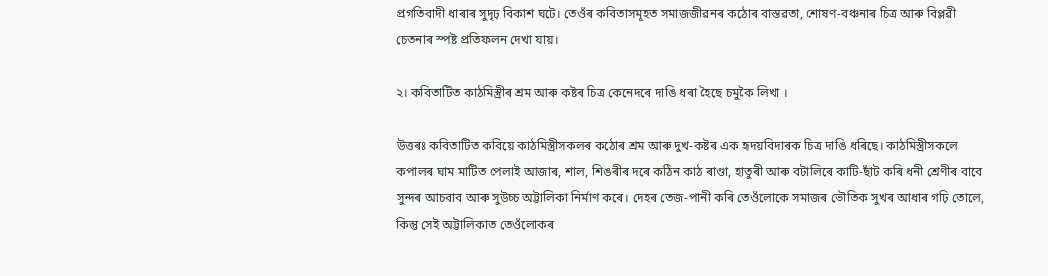প্ৰগতিবাদী ধাৰাৰ সুদৃঢ় বিকাশ ঘটে। তেওঁৰ কবিতাসমূহত সমাজজীৱনৰ কঠোৰ বাস্তৱতা, শোষণ-বঞ্চনাৰ চিত্ৰ আৰু বিপ্লৱী চেতনাৰ স্পষ্ট প্ৰতিফলন দেখা যায়।

২। কবিতাটিত কাঠমিস্ত্ৰীৰ শ্ৰম আৰু কষ্টৰ চিত্ৰ কেনেদৰে দাঙি ধৰা হৈছে চমুকৈ লিখা ।

উত্তৰঃ কবিতাটিত কবিয়ে কাঠমিস্ত্ৰীসকলৰ কঠোৰ শ্ৰম আৰু দুখ-কষ্টৰ এক হৃদয়বিদাৰক চিত্ৰ দাঙি ধৰিছে। কাঠমিস্ত্ৰীসকলে কপালৰ ঘাম মাটিত পেলাই আজাৰ, শাল, শিঙৰীৰ দৰে কঠিন কাঠ ৰাণ্ডা, হাতুৰী আৰু বটালিৰে কাটি-ছাঁট কৰি ধনী শ্ৰেণীৰ বাবে সুন্দৰ আচবাব আৰু সুউচ্চ অট্টালিকা নিৰ্মাণ কৰে। দেহৰ তেজ-পানী কৰি তেওঁলোকে সমাজৰ ভৌতিক সুখৰ আধাৰ গঢ়ি তোলে, কিন্তু সেই অট্টালিকাত তেওঁলোকৰ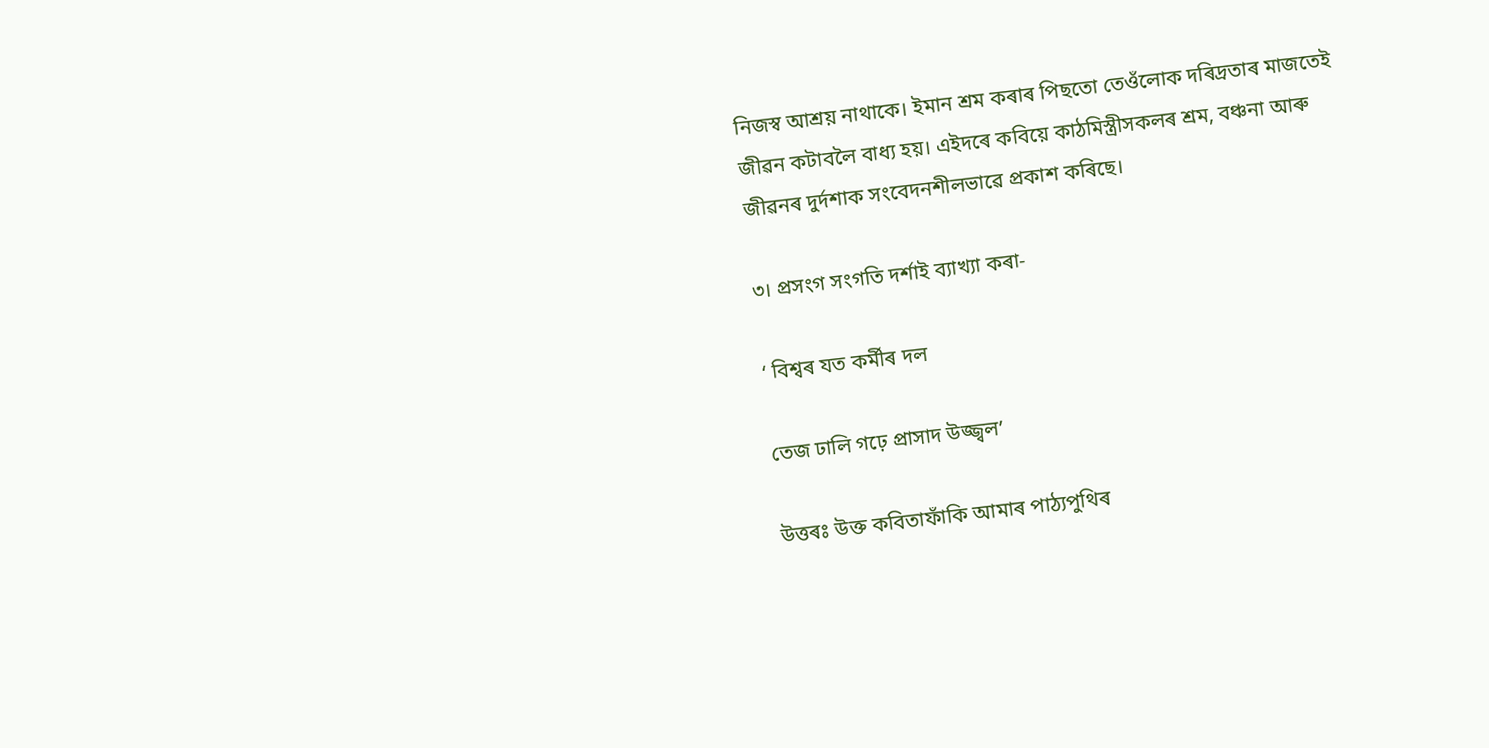নিজস্ব আশ্ৰয় নাথাকে। ইমান শ্ৰম কৰাৰ পিছতো তেওঁলোক দৰিদ্ৰতাৰ মাজতেই জীৱন কটাবলৈ বাধ্য হয়। এইদৰে কবিয়ে কাঠমিস্ত্ৰীসকলৰ শ্ৰম, বঞ্চনা আৰু জীৱনৰ দুৰ্দশাক সংবেদনশীলভাৱে প্ৰকাশ কৰিছে।

৩। প্ৰসংগ সংগতি দৰ্শাই ব্যাখ্যা কৰা-

‘ বিশ্বৰ যত কৰ্মীৰ দল

তেজ ঢালি গঢ়ে প্ৰাসাদ উজ্জ্বল’

উত্তৰঃ উক্ত কবিতাফাঁকি আমাৰ পাঠ্যপুথিৰ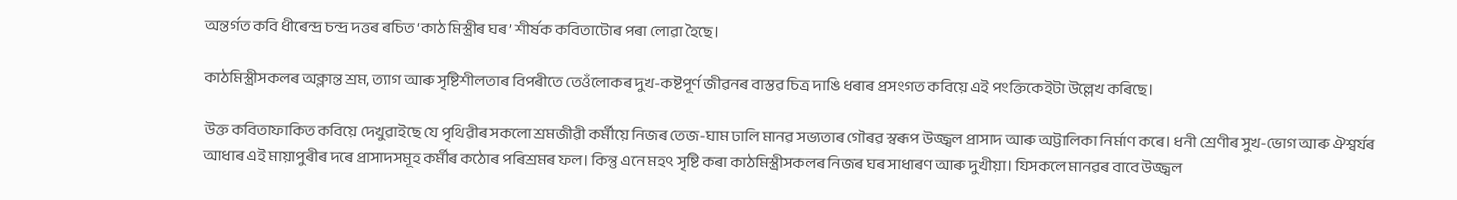অন্তৰ্গত কবি ধীৰেন্দ্ৰ চন্দ্ৰ দত্তৰ ৰচিত ‘কাঠ মিস্ত্ৰীৰ ঘৰ’ শীৰ্ষক কবিতাটোৰ পৰা লোৱা হৈছে।

কাঠমিস্ত্ৰীসকলৰ অক্লান্ত শ্ৰম, ত্যাগ আৰু সৃষ্টিশীলতাৰ বিপৰীতে তেওঁলোকৰ দুখ-কষ্টপূৰ্ণ জীৱনৰ বাস্তৱ চিত্ৰ দাঙি ধৰাৰ প্ৰসংগত কবিয়ে এই পংক্তিকেইটা উল্লেখ কৰিছে।

উক্ত কবিতাফাকিত কবিয়ে দেখুৱাইছে যে পৃথিৱীৰ সকলো শ্ৰমজীৱী কৰ্মীয়ে নিজৰ তেজ-ঘাম ঢালি মানৱ সভ্যতাৰ গৌৰৱ স্বৰূপ উজ্জ্বল প্ৰাসাদ আৰু অট্টালিকা নিৰ্মাণ কৰে। ধনী শ্ৰেণীৰ সুখ-ভোগ আৰু ঐশ্বৰ্যৰ আধাৰ এই মায়াপুৰীৰ দৰে প্ৰাসাদসমূহ কৰ্মীৰ কঠোৰ পৰিশ্ৰমৰ ফল। কিন্তু এনে মহৎ সৃষ্টি কৰা কাঠমিস্ত্ৰীসকলৰ নিজৰ ঘৰ সাধাৰণ আৰু দুখীয়া। যিসকলে মানৱৰ বাবে উজ্জ্বল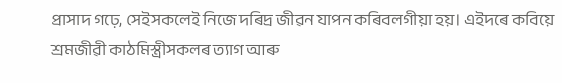প্রাসাদ গঢ়ে, সেইসকলেই নিজে দৰিদ্ৰ জীৱন যাপন কৰিবলগীয়া হয়। এইদৰে কবিয়ে শ্ৰমজীৱী কাঠমিস্ত্ৰীসকলৰ ত্যাগ আৰু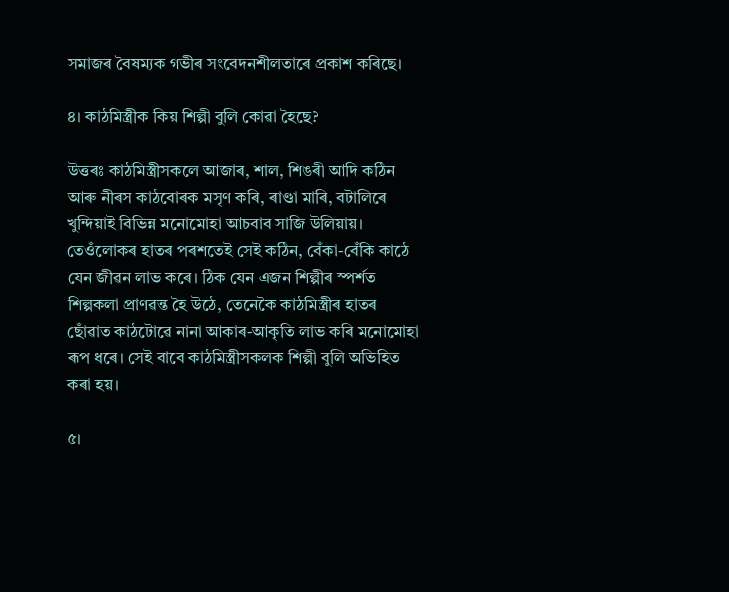সমাজৰ বৈষম্যক গভীৰ সংবেদনশীলতাৰে প্ৰকাশ কৰিছে।

৪। কাঠমিস্ত্ৰীক কিয় শিল্পী বুলি কোৱা হৈছে?

উত্তৰঃ কাঠমিস্ত্ৰীসকলে আজাৰ, শাল, শিঙৰী আদি কঠিন আৰু নীৰস কাঠবোৰক মসৃণ কৰি, ৰাণ্ডা মাৰি, বটালিৰে খুন্দিয়াই বিভিন্ন মনোমোহা আচবাব সাজি উলিয়ায়। তেওঁলোকৰ হাতৰ পৰশতেই সেই কঠিন, বেঁকা-বেঁকি কাঠে যেন জীৱন লাভ কৰে। ঠিক যেন এজন শিল্পীৰ স্পৰ্শত শিল্পকলা প্ৰাণৱন্ত হৈ উঠে, তেনেকৈ কাঠমিস্ত্ৰীৰ হাতৰ ছোঁৱাত কাঠটোৱে নানা আকাৰ-আকৃতি লাভ কৰি মনোমোহা ৰূপ ধৰে। সেই বাবে কাঠমিস্ত্ৰীসকলক শিল্পী বুলি অভিহিত কৰা হয়।

৫।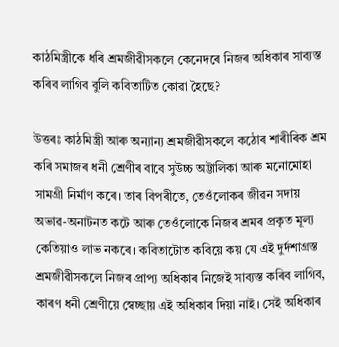কাঠমিস্ত্ৰীকে ধৰি শ্ৰমজীৱীসকলে কেনেদৰে নিজৰ অধিকাৰ সাব্যস্ত কৰিব লাগিব বুলি কবিতাটিত কোৱা হৈছে?

উত্তৰঃ কাঠমিস্ত্ৰী আৰু অন্যান্য শ্রমজীৱীসকলে কঠোৰ শাৰীৰিক শ্ৰম কৰি সমাজৰ ধনী শ্ৰেণীৰ বাবে সুউচ্চ অট্টালিকা আৰু মনোমোহা সামগ্ৰী নিৰ্মাণ কৰে। তাৰ বিপৰীতে, তেওঁলোকৰ জীৱন সদায় অভাৱ-অনাটনত কটে আৰু তেওঁলোকে নিজৰ শ্ৰমৰ প্ৰকৃত মূল্য কেতিয়াও লাভ নকৰে। কবিতাটোত কবিয়ে কয় যে এই দুৰ্দশাগ্ৰস্ত শ্রমজীৱীসকলে নিজৰ প্ৰাপ্য অধিকাৰ নিজেই সাব্যস্ত কৰিব লাগিব, কাৰণ ধনী শ্ৰেণীয়ে স্বেচ্ছায় এই অধিকাৰ দিয়া নাই। সেই অধিকাৰ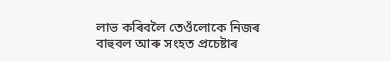লাভ কৰিবলৈ তেওঁলোকে নিজৰ বাহুবল আৰু সংহত প্ৰচেষ্টাৰ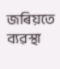জৰিয়তে ব্যৱস্থা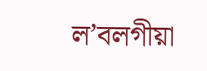ল’বলগীয়া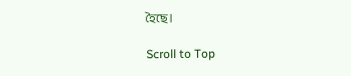হৈছে।

Scroll to Top